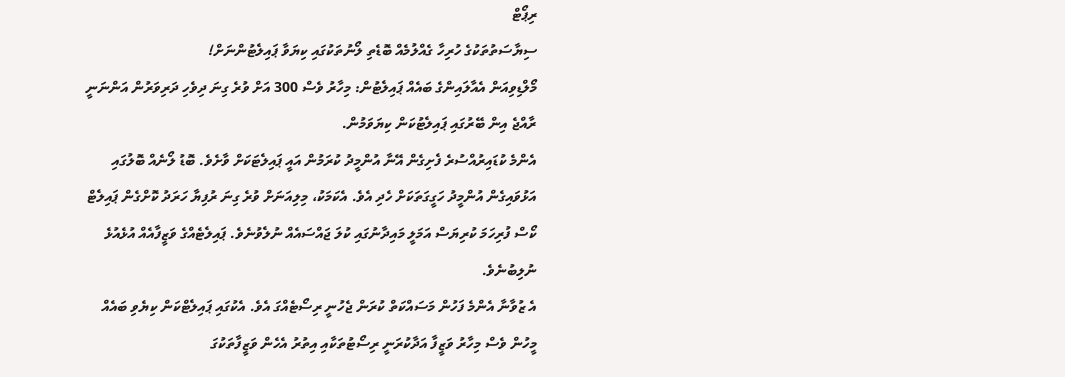ރިޕޯޓް
ސިޔާސަތުތަކުގެ ހުރިހާ ގެއްލުމެއް ބޮޑެތި ލޯނުތަކުގައި ކިޔަވާ ޕައިލެޓުންނަށް!
މޯލްޑިވިއަން އެއާލައިންގެ ބައެއް ޕައިލެޓުން: މިހާރު ވެސް 300 އަށް ވުރެ ގިނަ ދިވެހި ދަރިވަރުން އަންނަނީ ރާއްޖެ އިން ބޭރުގައި ޕައިލެޓުކަން ކިޔަވަމުން.
އެންމެ ކުޑައިރުއްސުރެ ފެށިގެން އޭނާ އުންމީދު ކުރަމުން އައީ ޕައިލެޓަކަށް ވާށެވެ. ބޮޑު ލޯނެއް ބޮލުގައި އަޅުވައިގެން އުންމީދު ހަގީގަތަކަށް ހެދި އެވެ. އެކަމަކު، މިލިއަނަށް ވުރެ ގިނަ ރުފިޔާ ހަރަދު ކޮށްގެން ޕައިލެޓް ކޯސް ފުރިހަމަ ކުރިޔަސް އަމަލީ މައިދާނުގައި ކުލަ ޖައްސައެއް ނުލެވުނެވެ. ޕައިލެޓެއްގެ ވަޒީފާއެއް އުޅެއުޅެ ނުލިބުނެވެ.
އެ ޒުވާނާ އެންމެ ފަހުން މަސައްކަތް ކުރަން ޖެހުނީ ރިސޯޓެއްގަ އެވެ. އެކުގައި ޕައިލެޓްކަން ކިޔެވި ބައެއް މީހުން ވެސް މިހާރު ވަޒީފާ އަދާކުރަނީ ރިސޯޓުތަކާއި އިތުރު އެހެން ވަޒީފާތަކުގަ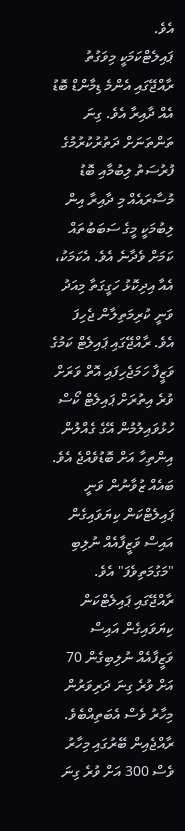އެވެ.
ޕައިލެޓްކަމަކީ މިވަގުތު ރާއްޖޭގައި އެންމެ ޑިމާންޑް ބޮޑު އެއް ދާއިރާ އެވެ. ގިނަ ތަންތަނަށް ދަތުރުކުރުމުގެ ފުރުސަތު ލިބުމާއި ބޮޑު މުސާރައެއް މި ދާއިރާ އިން ލިބުމަކީ މީގެ ސަބަބުތައް ކަމަށް ވެދާނެ އެވެ. އެކަމަކު، އެއާ އިދިކޮޅު ހަގީގަތާ މިއަދު ވަނީ ކުރިމަތިލާން ޖެހިފަ އެވެ. ރާއްޖޭގައި ޕައިލެޓް ކަމުގެ ވަޒީފާ ހަމަޖެހިފައި އޮތް ވަރަށް ވުރެ އިތުރަށް ޕައިލެޓް ކޯސް ހުޅުވައިލުމުން އޭގެ ގެއްލުން އިންތިހާ އަށް ބޮޑުވެއްޖެ އެވެ. ބައެއް ޒުވާނުން ވަނީ ޕައިލެޓްކަން ކިޔަވައިގެން އައިސް ވަޒީފާއެއް ނުލިބި "މަގުމަތިވެފަ" އެވެ.
ރާއްޖޭގައި ޕައިލެޓްކަން ކިޔަވައިގެން އައިސް ވަޒީފާއެއް ނުލިބިގެން 70 އަށް ވުރެ ގިނަ ދަރިވަރުން މިހާރު ވެސް އެބަތިއްބެވެ. ރާއްޖެއިން ބޭރުގައި މިހާރު ވެސް 300 އަށް ވުރެ ގިނަ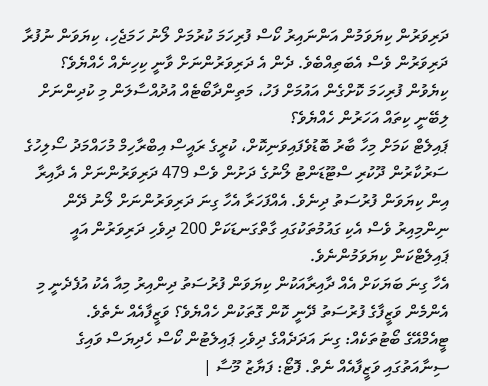ދަރިވަރުން ކިޔަވަމުން އަންނައިރު ކޯސް ފުރިހަމަ ކުރުމަށް ލޯނު ހަމަޖެހި، ކިޔަވަން ނުފުރާ ދަރިވަރުން ވެސް އެބަތިއްބެވެ. ދެން އެ ދަރިވަރުންނަށް ވާނީ ކިހިނެއް ހެއްޔެވެ؟ ކިޔެވުން ފުރިހަމަ ކޮށްގެން އައުމަށް ފަހު، މަތިންދާބޯޓެއް އުދުއްސާލަން މި ކުދިންނަށް ލިބޭނީ ކިތައް އަހަރުން ހެއްޔެވެ؟
ޕައިލެޓް ކަމަށް މިހާ ބާރު ބޮޑުވެފައިވަނިކޮށް، ކުރީގެ ރައީސް އިބްރާހިމް މުހައްމަދު ސޯލިހުގެ ސަރުކާރުން ދޫކުރި ސްޓޫޑަންޓު ލޯނުގެ ދަށުން ވެސް 479 ދަރިވަރުންނަށް އެ ދާއިރާ އިން ކިޔަވަން ފުރުސަތު ދިނެވެ. އެއްފަހަރާ އެހާ ގިނަ ދަރިވަރުންނަށް ލޯނު ދޭން ނިންމިއިރު ވެސް އެކި ގައުމުތަކުގައި ގާތްގަނޑަކަށް 200 ދިވެހި ދަރިވަރުން އައީ ޕައިލެޓްކަން ކިޔަވަމުންނެވެ.
އެހާ ގިނަ ބަޔަކަށް އެއް ދާއިރާއަކުން ކިޔަވަން ފުރުސަތު ދިންއިރު މިއާ އެކު އުފެދެނީ މި އެންމެން ވަޒީފާގެ ފުރުސަތު ދޭނީ ކޮން ގޮތަކުން ހެއްޔެވެ؟ ވަޒީފާއެއް ނެތެވެ.
ޓީއެމްއޭގެ ބޯޓުތަކެއް: ގިނަ އަދަދެއްގެ ދިވެހި ޕައިލެޓުން ކޯސް ހެދިޔަސް ވައިގެ ސިނާއަތުގައި ވަޒީފާއެއް ނެތް. ފޮޓޯ: ފަޔާޒު މޫސާ |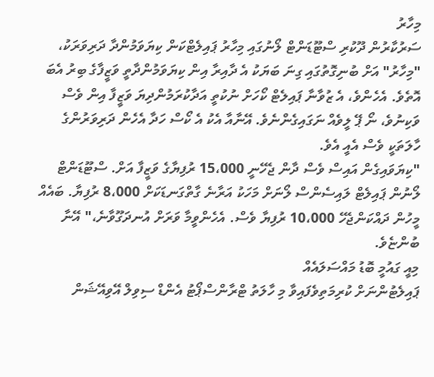މިހާރު
ސަރުކާރުން ދޫކުރި ސްޓޫޑަންޓް ލޯނުގައި މިހާރު ޕައިލެޓްކަން ކިޔަވަމުންދާ ދަރިވަރަކު، "މިހާރު" އަށް ބުނިގޮތުގައި ގިނަ ބަޔަކު އެ ދާއިރާ އިން ކިޔަވަމުންދާތީ ވަޒީފާގެ ބިރު އެބަ އޮތެވެ. އެހެންވެ، އެ ޒުވާނާ ޕައިލެޓް ކޯހަށް ނުކުތީ އަދާކުރަމުންދިޔަ ވަޒީފާ އިން ވެސް ވަކިނުވެ، ނޯ ޕޭ ލީވެއް ނަގައިގެންނެވެ. އޭނާއާ އެކު އެ ކޯސް ހަދާ އެހެން ދަރިވަރުންގެ ހާލަތަކީ ވެސް އެއީ އެވެ.
"ކިޔަވައިގެން އައިސް ވެސް ދާން ޖެހޭނީ 15،000 ރުފިޔާގެ ވަޒީފާ އަށް. ސްޓޫޑަންޓް ލޯނުން ޕައިލެޓް ލައިސެންސް ލޯނަށް މަހަކު އަރާނެ ގާތްގަނޑަކަށް 8،000 ރުފިޔާ. ބައެއް މީހުން ދައްކަންޖެހޭ 10،000 ރުފިޔާ ވެސް. އެހެންވީމާ ވަރަށް އުނދަގޫވާނެ،" އޭނާ ބުންޏެވެ.
މިއީ ގައުމީ ބޮޑު މައްސަލައެއް
ޕައިލެޓުންނަށް ކުރިމަތިވެފައިވާ މި ހާލަތު ޓްރާންސްޕޯޓު އެންޑް ސިވިލް އޭވިއޭޝަން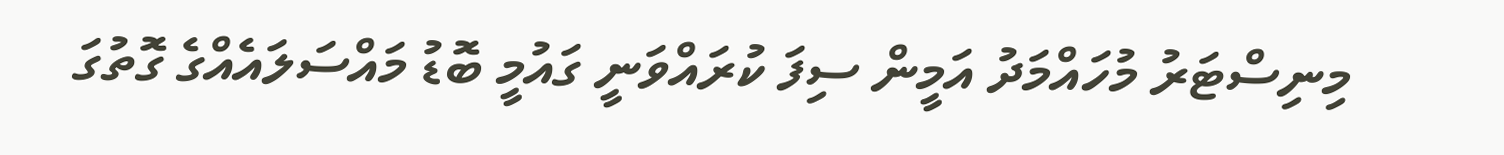މިނިސްޓަރު މުހައްމަދު އަމީން ސިފަ ކުރައްވަނީ ގައުމީ ބޮޑު މައްސަލައެއްގެ ގޮތުގަ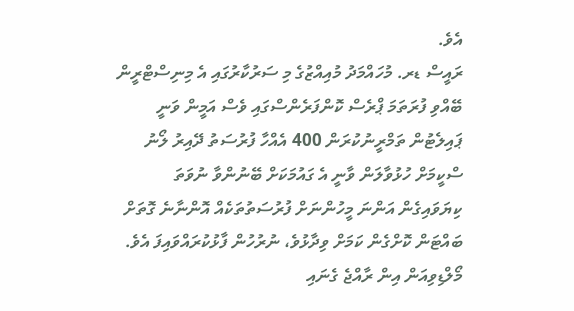އެވެ.
ރައީސް ޑރ. މުހައްމަދު މުއިއްޒުގެ މި ސަރުކާރުގައި އެ މިނިސްޓްރީން ބޭއްވި ފުރަތަމަ ޕްރެސް ކޮންފަރެންސްގައި ވެސް އަމީން ވަނީ ޕައިލެޓުން ތަމްރީނުކުރަން 400 އެއްހާ ފުރުސަތު ދޭއިރު ލޯނު ސްކީމަށް ހުޅުވާލަން ވާނީ އެ ގައުމަކަށް ބޭނުންވާ ނުވަތަ ކިޔަވައިގެން އަންނަ މީހުންނަށް ފުރުސަތުތަކެއް އޮންނާނެ ގޮތަށް ބައްޓަން ކޮށްގެން ކަމަށް ވިދާޅުވެ، ނުރުހުން ފާޅުކުރައްވައިފަ އެވެ.
މޯލްޑިވިއަން އިން ރާއްޖެ ގެނައި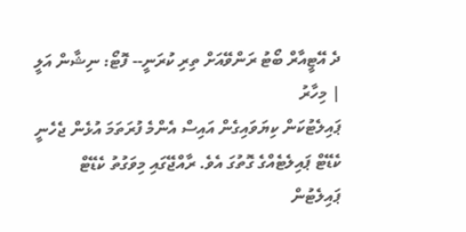ދެ އޭޓީއާރް ބޯޓު ރަންވޭއަށް ތިރި ކުރަނީ-- ފޮޓޯ: ނިޝާން އަލީ | މިހާރު
ޕައިލެޓުކަން ކިޔަވައިގެން އައިސް އެންމެ ފުރަތަމަ އުޅެން ޖެހެނީ ކެޑޭޓް ޕައިލެޓެއްގެ ގޮތުގަ އެވެ. ރާއްޖޭގައި މިވަގުތު ކެޑޭޓް ޕައިލެޓުން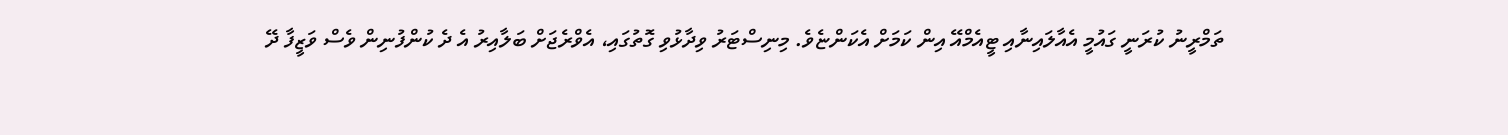ތަމްރީނު ކުރަނީ ގައުމީ އެއާލައިނާއި ޓީއެމްއޭ އިން ކަމަށް އެކަންޏެވެ. މިނިސްޓަރު ވިދާޅުވި ގޮތުގައި، އެވްރެޖަށް ބަލާއިރު އެ ދެ ކުންފުނިން ވެސް ވަޒީފާ ދޭ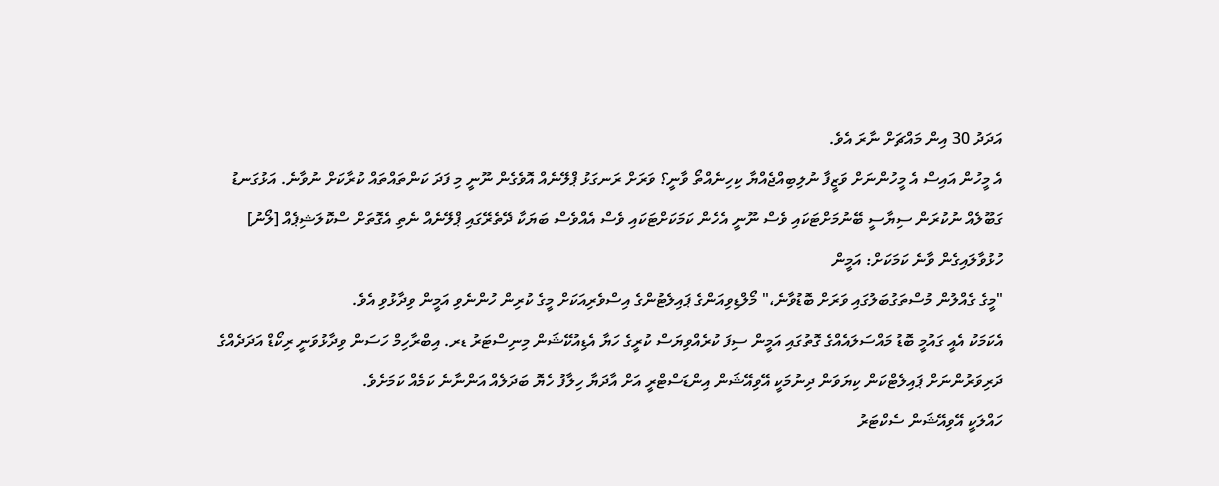އަދަދު 30 އިން މައްޗަށް ނާރަ އެވެ.
އެ މީހުން އައިސް އެ މީހުންނަށް ވަޒީފާ ނުލިބިއްޖެއްޔާ ކިހިނެއްތޯ ވާނީ؟ ވަރަށް ރަނގަޅު ޕްލޭނެއް އޮވެގެން ނޫނީ މި ފަދަ ކަންތައްތައް ކުރާކަށް ނުވާނެ. އަޅުގަނޑު ގަބޫލެއް ނުކުރަން ސިޔާސީ ބޭނުމަށްޓަކައި ވެސް ނޫނީ އެހެން ކަމަކަށްޓަކައި ވެސް އެއްވެސް ބަޔަކާ ދޭތެރޭގައި ޕްލޭނެއް ނެތި އެގޮތަށް ސްކޮލަޝިޕެއް [ލޯނު] ހުޅުވާލައިގެން ވާނެ ކަމަކަށް: އަމީން
"މީގެ ގެއްލުން މުސްތަގުބަލުގައި ވަރަށް ބޮޑުވާނެ،" މޯލްޑިވިއަންގެ ޕައިލެޓުންގެ އިސްވެރިއަކަށް މީގެ ކުރިން ހުންނެވި އަމީން ވިދާޅުވި އެވެ.
އެކަމަކު އެއީ ގައުމީ ބޮޑު މައްސަލައެއްގެ ގޮތުގައި އަމީން ސިފަ ކުރެއްވިޔަސް ކުރީގެ ހަޔާ އެޑިއުކޭޝަން މިނިސްޓަރު ޑރ. އިބްރާހިމް ހަސަން ވިދާޅުވަނީ ރިކޯޑް އަދަދެއްގެ ދަރިވަރުންނަށް ޕައިލެޓްކަން ކިޔަވަން ދިނުމަކީ އޭވިއޭޝަން އިންޑަސްޓްރީ އަށް އާދަޔާ ހިލާފު ހެޔޮ ބަދަލެއް އަންނާނެ ކަމެއް ކަމަށެވެ.
ހައްލަކީ އޭވިއޭޝަން ސެކްޓަރު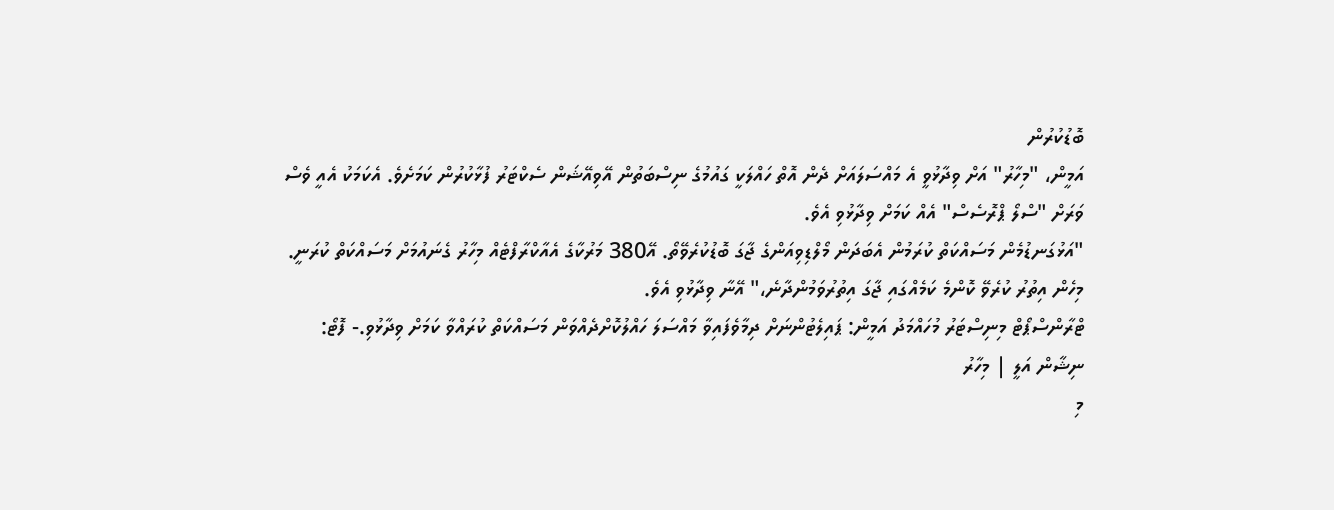ބޮޑުކުރުން
އަމީން، "މިހާރު" އަށް ވިދާޅުވީ އެ މައްސަލައަށް ދެން އޮތް ހައްލަކީ ގައުމުގެ ނިސްބަތުން އޭވިއޭޝަން ސެކްޓަރު ފުޅާކުރުން ކަމަށެވެ. އެކަމަކު އެއީ ވެސް ވަރަށް "ސްލޯ ޕްރޮސެސް" އެއް ކަމަށް ވިދާޅުވި އެވެ.
"އަޅުގަނޑުމެން މަސައްކަތް ކުރަމުން އެބަދަން މޯލްޑިވިއަންގެ ޖާގަ ބޮޑުކުރެވޭތޯ. އޭ380 މަރުކާގެ އެއާކްރާފްޓެއް މިހާރު ގެނައުމަށް މަސައްކަތް ކުރަނީ. މިހެން އިތުރު ކުރެވޭ ކޮންމެ ކަމެއްގައި ޖާގަ އިތުރުވަމުންދާނެ،" އޭނާ ވިދާޅުވި އެވެ.
ޓްރާންސްޕޯޓް މިނިސްޓަރު މުހައްމަދު އަމީން: ޕައިލެޓުންނަށް ދިމާވެފައިވާ މައްސަލަ ހައްލުކޮށްދެއްވަން މަސައްކަތް ކުރައްވާ ކަމަށް ވިދާޅުވި.- ފޮޓޯ: ނިޝާން އަލީ | މިހާރު
މި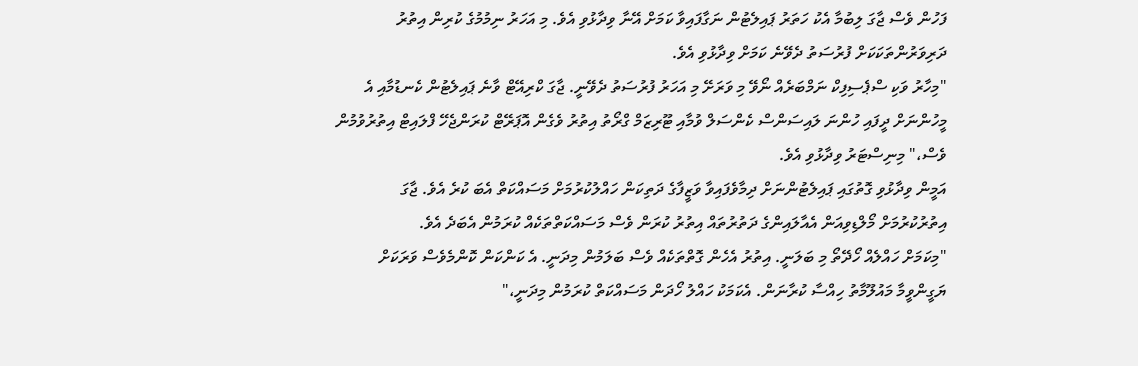ފަހުން ވެސް ޖާގަ ލިބުމާ އެކު ހަތަރު ޕައިލެޓުން ނަގާފައިވާ ކަމަށް އޭނާ ވިދާޅުވި އެވެ. މި އަހަރު ނިމުމުގެ ކުރިން އިތުރު ދަރިވަރުންތަކަކަށް ފުރުސަތު ދެވޭނެ ކަމަށް ވިދާޅުވި އެވެ.
"މިހާރު ވަކި ސްޕެސިފިކް ނަމްބަރެއް ނޯވޭ މި ވަރަށޭ މި އަހަރު ފުރުސަތު ދެވޭނީ. ޖާގަ ކްރިއޭޓް ވާނެ ޕައިލެޓުން ކެނޑުމާއި އެ މީހުންނަށް ދީފައި ހުންނަ ލައިސަންސް ކެންސަލް ވުމާއި ޓޫރިޒަމް ގްރޯތު އިތުރު ވެގެން އޮޕަރޭޓް ކުރަންޖެހޭ ފްލައިޓް އިތުރުވުމުން ވެސް،" މިނިސްޓަރު ވިދާޅުވި އެވެ.
އަމީން ވިދާޅުވި ގޮތުގައި ޕައިލެޓުންނަށް ދިމާވެފައިވާ ވަޒީފާގެ ދަތިކަން ހައްލުކުރުމަށް މަސައްކަތް އެބަ ކުރެ އެވެ. ޖާގަ އިތުރުކުރުމަށް މޯލްޑިވިއަން އެއާލައިންގެ ދަތުރުތައް އިތުރު ކުރަން ވެސް މަސައްކަތްތަކެއް ކުރަމުން އެބަދެ އެވެ.
"މިކަމަށް ހައްލެއް ހޯދޭތޯ މި ބަލަނީ. އިތުރު އެހެން ގޮތްތަކެއް ވެސް ބަލަމުން މިދަނީ. އެ ކަންކަން ކޮންމެވެސް ވަރަކަށް ޔަގީންވީމާ މައުލޫމާތު ހިއްސާ ކުރާނަން. އެކަމަކު ހައްލު ހޯދަން މަސައްކަތް ކުރަމުން މިދަނީ،"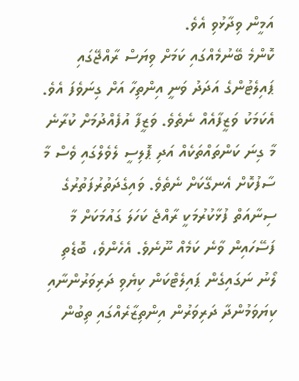އަމީން ވިދާޅުވި އެވެ.
ކޮންމެ ބޭނުމެއްގައި ކަމަށް ވިޔަސް ރާއްޖޭގައި ޕައިލެޓުންގެ އަދަދު ވަނީ އިންތިހާ އަށް ގިނަވެފަ އެވެ. އެކަމަކު ވަޒީފާއެއް ނެތެވެ. ވަޒީފާ އުފެއްދުމަށް ކުރާނެ މާ ގިނަ ކަންތައްތަކެއް އަދި ޕޮލިސީ ލެވެލްގައި ވެސް މާ ސާފުކޮށް އެނގޭކަށް ނެތެވެ. ވައިގެދަތުރުފަތުރުގެ ސިނާއަތް ފުޅާކުރުމަކީ ރާއްޖެ ކަހަލަ ގައުމަކަށް މާ ފަސޭހައިން ވާނެ ކަމެއް ނޫނެވެ. އެހެންވެ، ބޮޑެތި ލޯނު ނަގައިގެން ޕައިލެޓްކަން ކިޔެވި ދަރިވަރުންނާއި ކިޔަވަމުންދާ ދަރިވަރުން އިންތިޒާރެއްގައި ތިބުން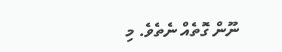ނޫން ގޮތެއް ނެތެވެ. މި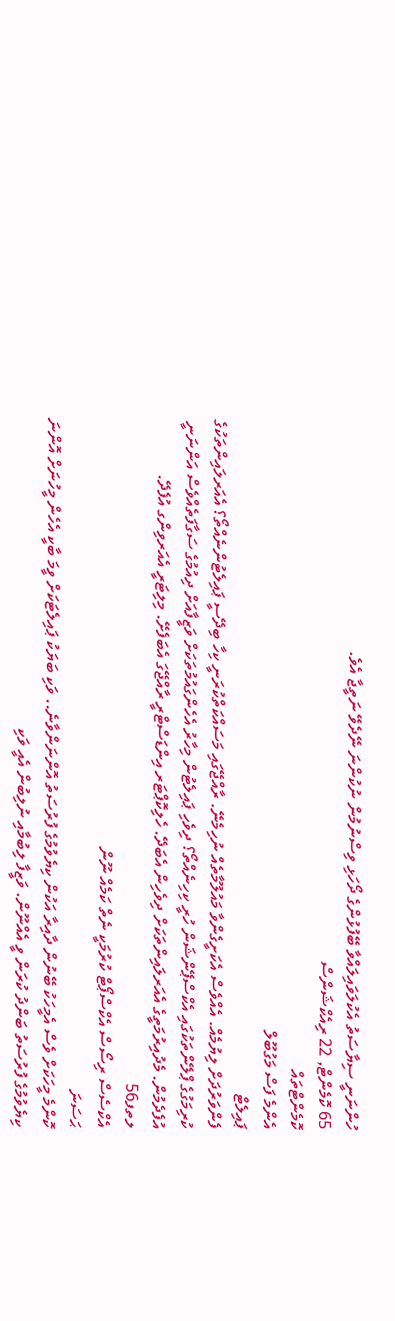ހުންނަނީ ސިޔާސަތު އެކުލަވައިލައްވާ ބޭފުޅުންގެ ދޯހަޅި ވިސްނުމުން ނުކުންނަ ނޭދެވޭ ނަތީޖާ އެވެ.
65 ކޮމެންޓް, 22 ރިއެކްޝަންސް
ކޮމެންޓްތައް
އެންމެ ފަސް މަގުބޫލް
ޕައިލެޓް
ފެންވަރުދަށް ލިޔުމެއް. އެއްވެސް އެކަށީގެންވާ މައުލޫމާތެއް ނުހިމެނޭ. ރާއްޖޭގައި މަސައްކަތްކުރަނީ ކިހާ ބިދޭސީ ޕައިލެޓުންނެއްތޯ؟ އެއަރލައިންތަކުގެ ކުރިމަގުގެ ޕްލޭންތަކުގައި އެކްސްޕޭންޝަން ހުރީ ކިހިނެއްތޯ؟ ދިވެހި ޕައިލެޓުން މިހާރު އެހެންގައުމުތަކަށް ވަޒީފާއަށް ދިއުމުގެ ސަގާފަތެއްވެސް އަންނަނީ އުފެދެމުން. މެދުއިރުމަތީގެ އެއަރލައިންތަކަށް ދިވެހިން އެބަދޭ. ހެލިކޮޕްޓަރ އިންޑަސްޓްރީ ރާއްޖޭގަ އެބަފެށޭ. މިލިޓަރީ އެއަރވިންގ އުފެދޭ.
ލތފ56
އެކްސެސް ރިސޯސް އެކްސްޕޯޓް ކުރުމަކީ ނެތް ކަމެއް ނޫން
ޙަސަނަ
ކޮންމެ މީހަކަށް ވެސް އެމީހަކު ބޭނުން ދާއިރާ އަކުން ކިޔެވުމުގެ ފުރުސަތު އޮންނަންވާނެ.. ވަކި ބަޔަކު ޕައިލެޓަކަށް ވީމަ ބާކީ އެހެން މީހުނަށް އޮންނަ ކިޔެވުމުގެ ފުރުސަތު ބަންދު ކުރަން ވީ އެއްނޫން. ވަޒީފާ ލިބުމާއި ނުލިބުން އެއީ ވަކި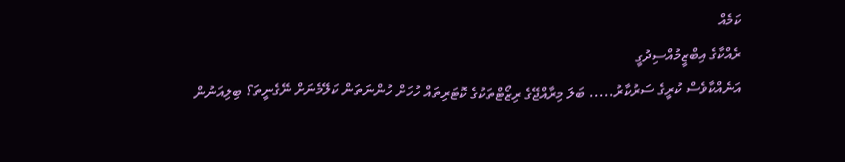ކަމެއް
ރެއްކާގެ އިބްޒީމުއްސިދުގީ
އަނެއްކާވެސް ކުރީގެ ސަރުކާރު..... ބަލަ މިރާއްޖޭގެ ރިޒޯޓްތަކުގެ ކޮޓަރިތައް ހުހަށް ހުންނަތަން ކަލޭމެނަށް ނޭގެނީތަ؟ ބިލިއަނުން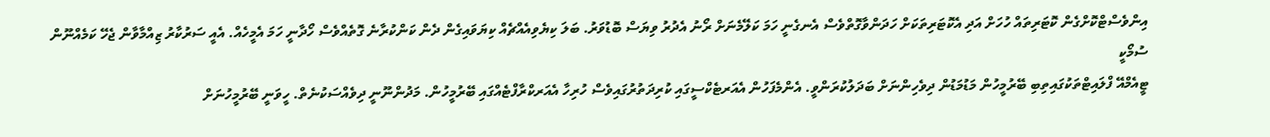އިންވެސްޓްކޮށްގެން ކޮޓަރިތައް ހުހަށް އަދި އެކޮޓަރިތަކަށް ހަދަންވާގޮތްވެސް އެނގެނީ ހަމަ ކަލޭމެނަށް ރޯނު އެދުރު ވިޔަސް ބޮޑުވަރު. ބަލަ ކިޔެވިއެއްޗެއް ކިޔަވައިގެން ދެން ކަންކުރާނެ ގޮތެއްވެސް ހޯދާނީ ހަމަ އެމީހެއް. އެއީ ސަރުކާރު ޒިއްމާވާން ޖެހޭ ކަމެއްނޫން
ސުމޯކީ
ޓީއެމްއޭ ފްލައިޓްތަކުގައިތިބި ބޭރުމީހުން މަޑުމަޑުން ދިވެހިންނަށް ބަދަލުކުރަންވީ. އެންމެފަހުން އެއަރޓެކްސީގައި ކުރިދަތުރުގައިވެސް ހުރިހާ އެއަރކްރާފްޓެއްގައި ބޭރުމީހުން. މަދުންނޫނީ ދިވެއްސަކުނެތް. ހީވަނީ ބޭރުމީހުނަށް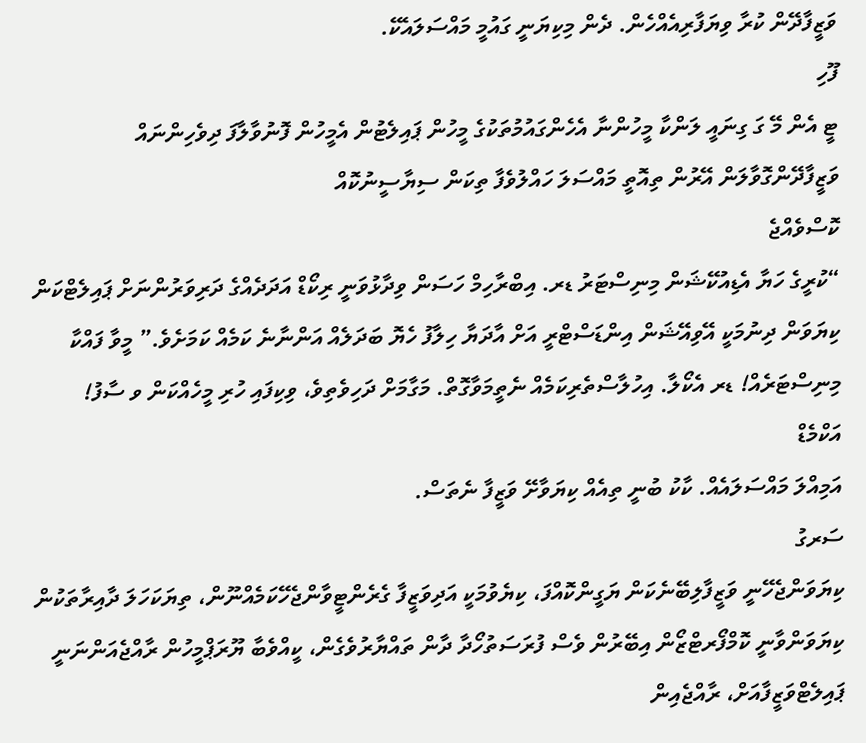ވަޒީފާދޭން ކުރާ ވިޔަފާރިއެއްހެން. ދެން މިކިޔަނީ ގައުމީ މައްސަލައެކޭ.
ފޫހި
ޓީ އެން މޭ ގަ ގިނައީ ލަންކާ މީހުންނާ އެހެންގައުމުތަކުގެ މީހުން ޕައިލެޓުން އެމީހުން ފޮނުވާލާފަ ދިވެހިންނައް ވަޒީފާދޭންގޮވާލަން އޭރުން ތިއޮތީ މައްސަލަ ހައްލުވެފާ ތިކަން ސިޔާސީނުކޮއް
ކޮސްވެއްޖެ
“ކުރީގެ ހަޔާ އެޑިއުކޭޝަން މިނިސްޓަރު ޑރ. އިބްރާހިމް ހަސަން ވިދާޅުވަނީ ރިކޯޑް އަދަދެއްގެ ދަރިވަރުންނަށް ޕައިލެޓްކަން ކިޔަވަން ދިނުމަކީ އޭވިއޭޝަން އިންޑަސްޓްރީ އަށް އާދަޔާ ހިލާފު ހެޔޮ ބަދަލެއް އަންނާނެ ކަމެއް ކަމަށެވެ.” މީވާ ފައްކާ މިނިސްޓަރެއް! ޑރ އެކޯލާ. އިހުލާސްތެރިކަމެއް ނެތީމަވާގޮތް. މަގާމަށް ދަހިވެތިވެ، ވިކިފައި ހުރި މީހެއްކަން ވ ސާފު!
އަކްމެޑް
އަމިއްލަ މައްސަލައެއް. ކާކު ބުނީ ތިއެއް ކިޔަވާށޭ ވަޒީފާ ނެތަސް.
ސަރގު
ކިޔަވަންޖެހޭނީ ވަޒީފާލިބޭނެކަން ޔަގީންކޮއްފަ، ކިޔެވުމަކީ އަދިވަޒީފާ ގެރެންޓީވާންޖެހޭކަމެއްނޫން، ތިޔަކަހަލަ ދާއިރާތަކުން ކިޔަވަންވާނީ ކޮމްފޯރޓްޒޯން އިބޭރުން ވެސް ފުރަސަތުހޯދާ ދާން ތައްޔާރުވެގެން، ކީއްވެބާ ޔޫރަޕްމީހުން ރާއްޖެއަންނަނީ ޕައިލެޓްވަޒީފާއަށް، ރާއްޖެއިން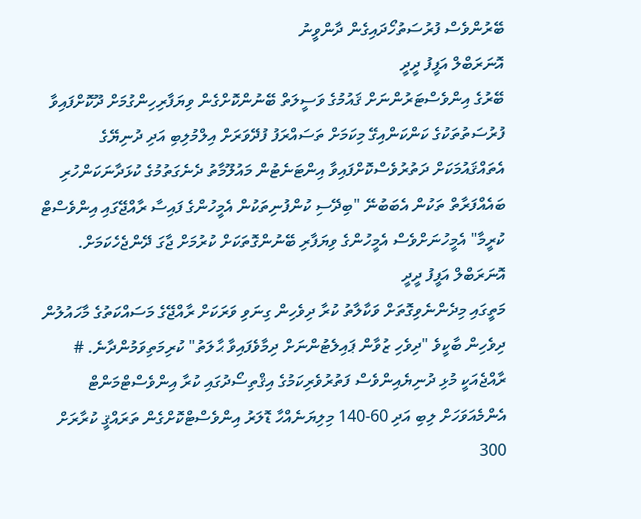ބޭރުންވެސް ފުރުސަތުހޯދައިގެން ދާންވީނު
އޮނަރަބްލް އަފީފު ދީދީ
ބޭރުގެ އިންވެސްޓަރުންނަށް ޤައުމުގެ ވަސީލަތް ބޭނުންކޮށްގެން ވިޔަފާރިހިންގުމަށް ދޫކޮށްފައިވާ ފުރުސަތުތަކުގެ ކަންކަންއިގޭ މިކަމަށް ތަސައްރަފު ފުދޭވަރަށް އިލްމުލިބި އަދި ދުނިޔޭގެ އެތައްޤައުމަކަށް ދަތުރުވެސްކޮށްފައިވާ އިންޓަނެޓުން މައުލޫމާތު ދެނެގަތުމުގެ ކުޅަދާނަކަންހުރި ބައެއްފަރާތް ތަކުން އެބަބުނޭ "ބިދޭސި ކުންފުނިތަކުން އެމީހުންގެ ފައިސާ ރާއްޖޭގައި އިންވެސްޓް ކުރީމާ" އެމީހުނަށްވެސް އެމީހުންގެ ވިޔަފާރި ބޭނުންގޮތަކަށް ކުރުމަށް ޖާގަ ދޭންޖެހެކަމަށް.
އޮނަރަބްލް އަފީފު ދީދީ
މަތީގައި މިދެންނެވިގޮތަށް ވަކާލާތު ކުރާ ދިވެހިން ގިނަވި ވަރަކަށް ރާއްޖޭގެ މަސައްކަތުގެ މާހައުލުން ދިވެހިން ބާކީވެ "ދިވެހި ޒުވާން ޕައިލެޓުންނަށް ދިމާވެފައިވާ ޙާލަތު" ކުރިމަތިވަމުންދާނެ. # ރާއްޖެއަކީ މުޅި ދުނިޔެއިންވެސް ފަތުރުވެރިކަމުގެ އިޤްތިސޯދުގައި ކުރާ އިންވެސްޓްމަންޓް އެންމެއަވަހަށް ލިބި އަދި 60-140 މިލިޔަނެއްހާ ޑޮލަރު އިންވެސްޓްކޮށްގެން ތަރައްޤީ ކުރާރަށް 300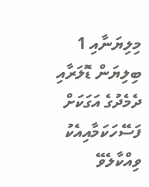މިލިޔަނާއި 1 ބިލިޔަން ޑޮލަރާއި ދެމެދުގެ އަގަކަށް ފަސޭހަކަމާއިއެކު ވިއްކާލެވޭ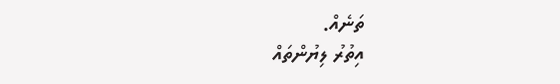ތަނެއް.
އިތުރު ލިޔުންތައް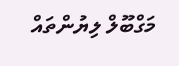މަގްބޫލް ލިޔުންތައް